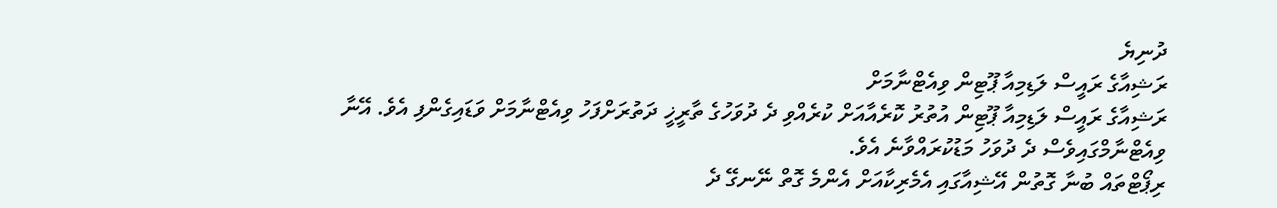ދުނިޔެ
ރަޝިއާގެ ރައީސް ލަޑިމިއާ ޕޫޓިން ވިއެޓްނާމަށް
ރަޝިއާގެ ރައީސް ލަޑިމިއާ ޕޫޓިން އުތުރު ކޮރެއާއަށް ކުރެއްވި ދެ ދުވަހުގެ ތާރީޚީ ދަތުރަށްފަހު ވިއެޓްނާމަށް ވަޑައިގެންފި އެވެ. އޭނާ ވިއެޓްނާމްގައިވެސް ދެ ދުވަހު މަޑުކުރައްވާނެ އެވެ.
ރިޕޯޓްތައް ބުނާ ގޮތުން އޭޝިއާގައި އެމެރިކާއަށް އެންމެ ގޮތް ނޭނގޭ ދެ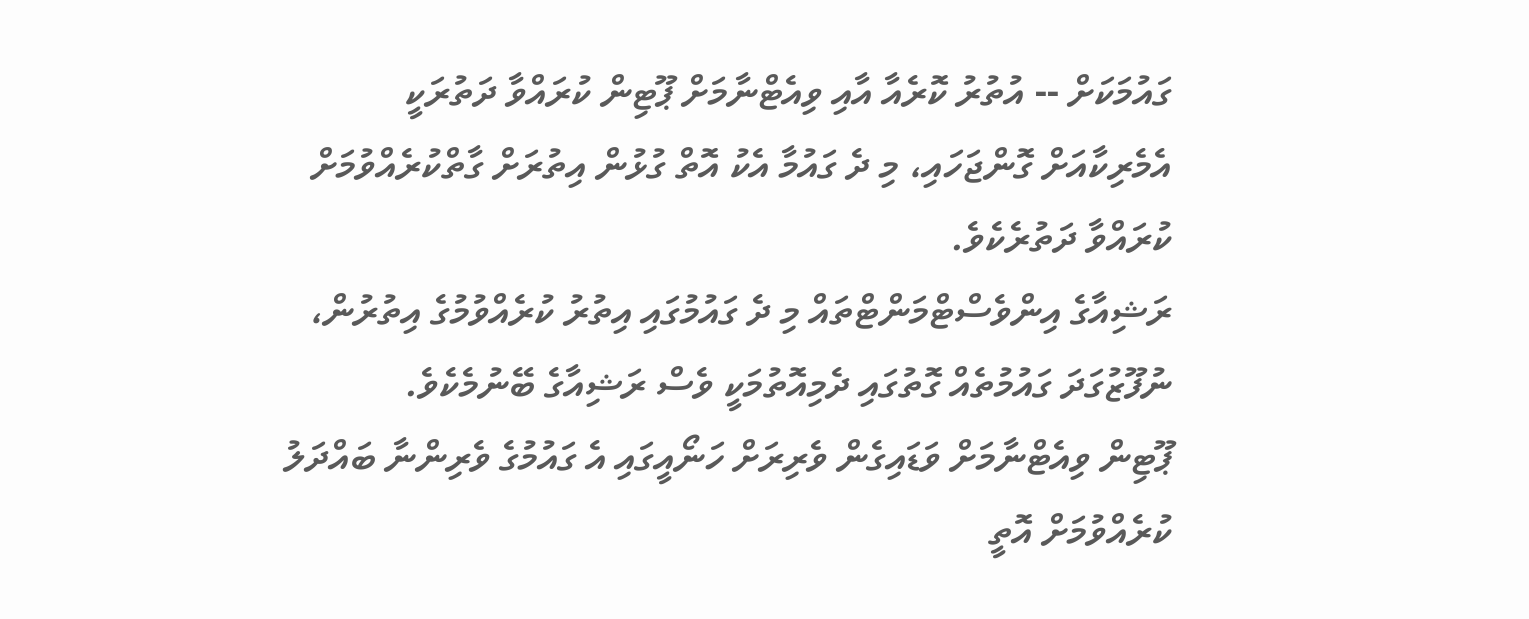ގައުމަކަށް -- އުތުރު ކޮރެއާ އާއި ވިއެޓްނާމަށް ޕޫޓިން ކުރައްވާ ދަތުރަކީ އެމެރިކާއަށް ގޮންޖަހައި، މި ދެ ގައުމާ އެކު އޮތް ގުޅުން އިތުރަށް ގާތްކުރެއްވުމަށް ކުރައްވާ ދަތުރެކެވެ.
ރަޝިއާގެ އިންވެސްޓްމަންޓްތައް މި ދެ ގައުމުގައި އިތުރު ކުރެއްވުމުގެ އިތުރުން، ނުފޫޒުގަދަ ގައުމުތެއް ގޮތުގައި ދެމިއޮތުމަކީ ވެސް ރަޝިއާގެ ބޭނުމެކެވެ.
ޕޫޓިން ވިއެޓްނާމަށް ވަޑައިގެން ވެރިރަށް ހަނޯއީގައި އެ ގައުމުގެ ވެރިންނާ ބައްދަލު ކުރެއްވުމަށް އޮތީ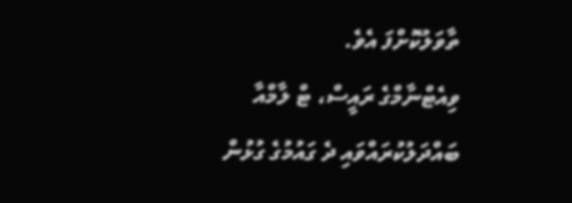ތާވަލުކޮށްފަ އެވެ.
ވިއެޓްނާމްގެ ރައީސް، ޓް ލާމްއާ ބައްދަލުކުރައްވައި ދެ ގައުމުގެ ގުޅުން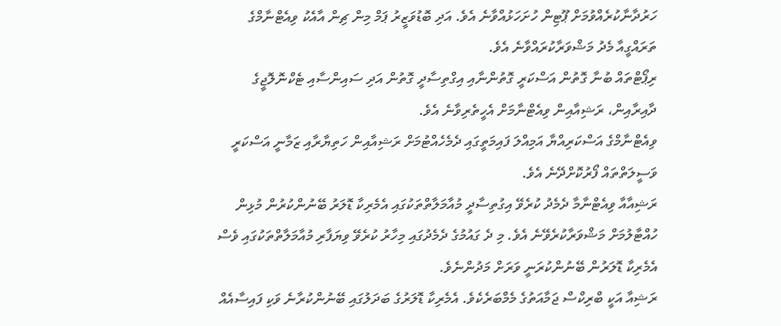ހަރުދާނާކުރެއްވުމަށް ޕޫޓިން ހުށަހަޅުއްވާނެ އެވެ. އަދި ބޮޑުވަޒީރު ޕަމް މިން ޗިން އާއެކު ވިއެޓްނާމްގެ ތަރައްގީއާ މެދު މަޝްވަރާކުރައްވާނެ އެވެ.
ރިޕޯޓްތައް ބުނާ ގޮތުން އަސްކަރީ ގޮތުންނާއި އިގްތިސާދީ ގޮތުން އަދި ސައިންސާއި ޓެކްނޮލޮޖީގެ ދާއިރާއިން، ރަޝިއާއިން ވިއެޓްނާމަށް އެހީތެރިވާނެ އެވެ.
ވިއެޓްނާމްގެ އަސްކަރިއްޔާ އަމިއްލަ ފައިމަތީގައި ދެމެހެއްޓުމަށް ރަޝިއާއިން ހަތިޔާރާއި ޒަމާނީ އަސްކަރީ ވަސީލަތްތައް ފޯރުކޮށްދޭނެ އެވެ.
ރަޝިއާއާ ވިއެޓްނާމާ ދެމެދު ކުރެވޭ އިގުތިސާދީ މުއާމަލާތްތަކުގައި އެމެރިކާ ޑޮލަރު ބޭނުންކުރުން މުޅިން ހުއްޓާލުމަށް މަޝްވަރާކުރެވޭނެ އެވެ. މި ދެ ގައުމުގެ ދެމެދުގައި މިހާރު ކުރެވޭ ވިޔަފާރި މުއާމަލާތްތަކުގައި ވެސް އެމެރިކާ ޑޮލަރުން ބޭނުންކުރަނީ ވަރަށް މަދުންނެވެ.
ރަޝިއާ އަކީ ބްރިކްސް ޖަމާއަތުގެ މެމްބަރެކެވެ. އެމެރިކާ ޑޮލަރުގެ ބަދަލުގައި ބޭނުންކުރާނެ ވަކި ފައިސާއެއް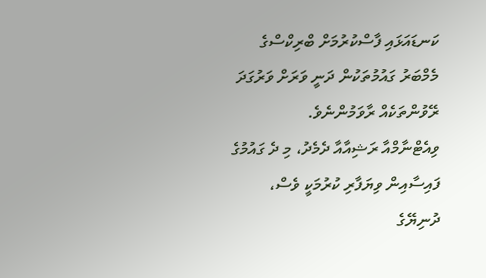ކަނޑައަޅައި ފާސްކުރުމަށް ބްރިކްސްގެ މެމްބަރު ގައުމުތަކުން ދަނީ ވަރަށް ވަރުގަދަ ރޭވުންތަކެއް ރާވަމުންނެވެ.
ވިއެޓްނާމްއާ ރަޝިއާއާ ދެމެދު، މި ދެ ގައުމުގެ ފައިސާއިން ވިޔަފާރި ކުރުމަކީ ވެސް، ދުނިޔޭގެ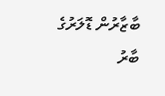ބާޒާރުން ޑޮލަރުގެ ބާރު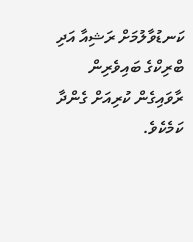ކަނޑުވާލުމަށް ރަޝިއާ އަދި ބްރިކްގެ ބައިވެރިން ރާވައިގެން ކުރިއަށް ގެންދާ ކަމެކެވެ.